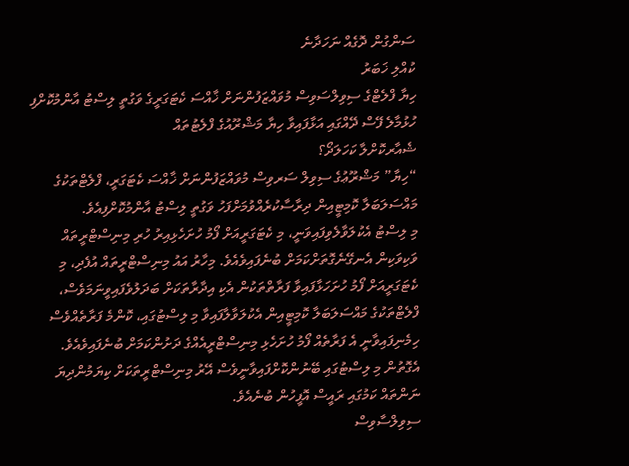ސަންގުން ދޮގެއް ނަހަދާނެ
ކުއްލި ޚަބަރު
ހިޔާ ފްލެޓްގެ ސިވިލްސަވިސް މުވައްޒަފުންނަށް ޚާއްސަ ކެޓަގަރީގެ ވަގުތީ ލިސްޓު އާންމުކޮށްފި
ހުޅުމާލެ ފޭސް ދޭއްގައި އަޅާފައިވާ ހިޔާ މަޝްރޫއުގެ ފްލެޓުތައް
ޝެއާރކޮށްލާ ކަހަލަދޯ؟
“ހިޔާ” މަޝްރޫޢުގެ ސިވިލް ސަރވިސް މުވައްޒަފުންނަށް ޚާއްސަ ކެޓަގަރީ، ފްލެޓްތަކުގެ މައްސަލަބަލާ ކޮމިޓީއިން ދިރާސާކުރެއްވުމަށްފަހު ވަގުތީ ލިސްޓު އާންމުކޮށްފިއެވެ.
މި ލިސްޓު އެކުލަވާލެވިފައިވަނީ، މި ކެޓަގަރީއަށް ފޯމު ހުށަހެޅިއިރު ހުރި މިނިސްޓްރީތައް ވަކިވަކިން އެނގޭނެގޮތަށްކަމަށް ބުނެފައިވެއެވެ. މިހާރު އައު މިނިސްޓްރީތައް އުފެދި، މި ކެޓަގަރީއަށް ފޯމު ހުށަހަޅާފައިވާ ފަރާތްތަކުން އެކި އިދާރާތަކަށް ބަދަލުވެފައިވީނަމަވެސް، ފްލެޓްތަކުގެ މައްސަލަބަލާ ކޮމިޓީއިން އެކުލަވާލާފައިވާ މި ލިސްޓުގައި، ކޮންމެ ފަރާތެއްވެސް ހިމެނިފައިވާނީ އެ ފަރާތެއް ފޯމު ހުށަހެޅި މިނިސްޓްރީއެއްގެ ދަށުންކަމަށް ބުނެފައިވެއެވެ. އެގޮތުން މި ލިސްޓުގައި ބޭނުންކޮށްފައިވާނީވެސް އޭރު މިނިސްޓްރީތަކަށް ކިޔަމުންދިޔަ ނަންތައް ކަމުގައި ރައީސް އޮފީހުން ބުނެއެވެ.
ސިވިލްސާވިސް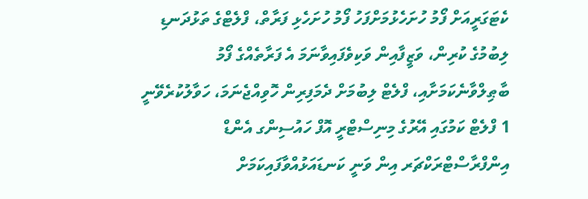ކެޓަގަރީއަށް ފޯމު ހުށަހެޅުމަށްފަހު ފޯމު ހުށަހެޅި ފަރާތް، ފްލެޓްގެ ތަޅުދަނޑި ލިބުމުގެ ކުރިން، ވަޒީފާއިން ވަކިވެފައިވާނަމަ އެ ފަރާތެއްގެ ފޯމު ބާޠިލްވާނެކަމަށާއި، ފްލެޓް ލިބުމަށް ދެމަފިރިން ހޮވިއްޖެނަމަ، ހަވާލުކުރެވޭނީ 1 ފްލެޓް ކަމުގައި އޭރުގެ މިނިސްޓްރީ އޮފް ހައުސިންގ އެންޑް އިންފްރާސްޓްރަކްޗަރ އިން ވަނީ ކަނޑައަޅުއްވާފައިކަމަށް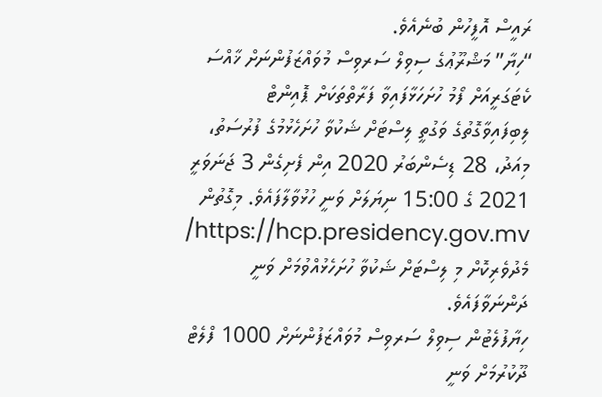ރައީސް އޮފީހުން ބުނެއެވެ.
“ހިޔާ” މަޝްރޫޢުގެ ސިވިލް ސަރވިސް މުވައްޒަފުންނަށް ޚާއްސަ ކެޓަގަރީއަށް ފޯމު ހުށަހަޅާފައިވާ ފަރާތްތަކަށް ޕޮއިންޓް ލިބިފައިވާގޮތުގެ ވަގުތީ ލިސްޓަށް ޝަކުވާ ހުށަހެޅުމުގެ ފުރުސަތު، މިއަދު، 28 ޑިސެންބަރު 2020 އިން ފެށިގެން 3 ޖަނަވަރީ 2021 ގެ 15:00 ނިޔަލަށް ވަނީ ހުޅުވާލާފައެވެ. މިގޮތުން https://hcp.presidency.gov.mv/ މެދުވެރިކޮށް މި ލިސްޓަށް ޝަކުވާ ހުށަހެޅުއްވުމަށް ވަނީ ދަންނަވާފައެވެ.
ހިޔާފުލެޓުން ސިވިލް ސަރވިސް މުވައްޒަފުންނަށް 1000 ފްލެޓް ދޫކުރުމަށް ވަނީ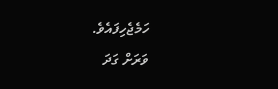ހަމެޖެހިފައެވެ.
ވަރަށް ގަދަ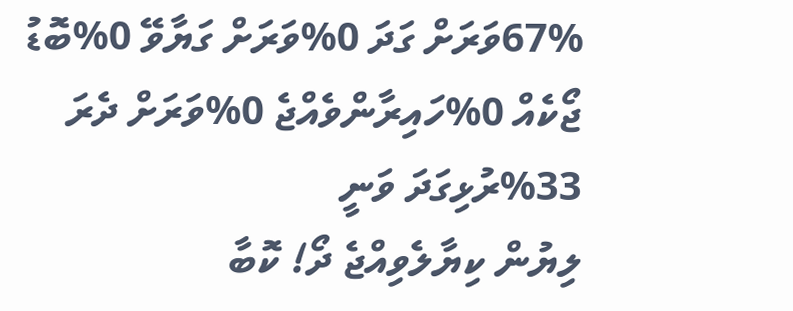67%ވަރަށް ގަދަ 0%ވަރަށް ގަޔާވޭ 0%ބޮޑު ޖޯކެއް 0%ހައިރާންވެއްޖެ 0%ވަރަށް ދެރަ 33%ރުޅިގަދަ ވަނީ
ލިޔުން ކިޔާލެވިއްޖެ ދޯ! ކޮބާ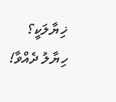ޚިޔާލަކީ؟
ހިޔާލު ދެއްވާ!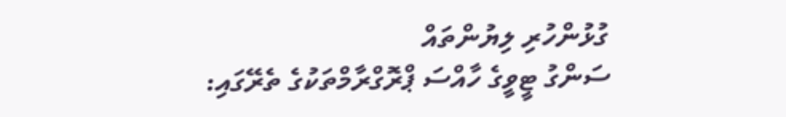ގުޅުންހުރި ލިޔުންތައް
ސަންގު ޓީވީގެ ހާއްސަ ޕްރޮގްރާމްތަކުގެ ތެރޭގައި: